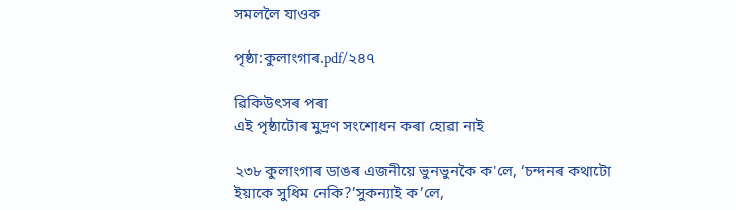সমললৈ যাওক

পৃষ্ঠা:কুলাংগাৰ.pdf/২৪৭

ৱিকিউৎসৰ পৰা
এই পৃষ্ঠাটোৰ মুদ্ৰণ সংশোধন কৰা হোৱা নাই

২৩৮ কুলাংগাৰ ডাঙৰ এজনীয়ে ভুনভুনকৈ ক'লে, ‘চন্দনৰ কথাটো ইয়াকে সুধিম নেকি?’সুকন্যাই ক’লে,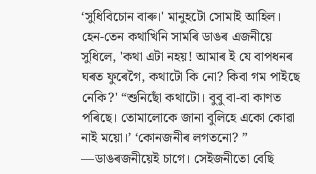‘সুধিবিচোন বাৰু।' মানুহটো সোমাই আহিল। হেন-তেন কথাখিনি সামৰি ডাঙৰ এজনীয়ে সুধিলে, 'কথা এটা নহয়! আমাৰ ই যে বাপধনৰ ঘৰত ফুৰেগৈ, কথাটো কি নো? কিবা গম পাইছে নেকি?' “শুনিছোঁ কথাটো। বুবু বা-বা কাণত পৰিছে। তোমালোকে জানা বুলিহে একো কোৱা নাই ময়ো।’ ‘কোনজনীৰ লগতনো? ” —ডাঙৰজনীয়েই চাগে। সেইজনীতো বেছি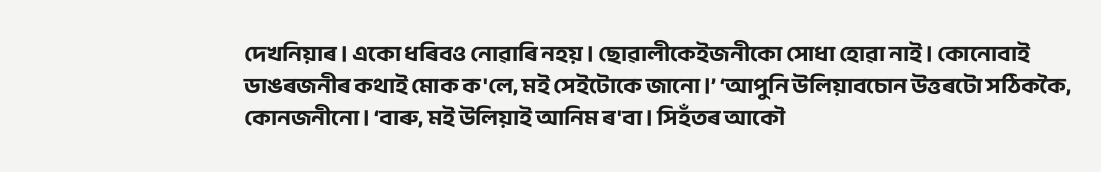দেখনিয়াৰ। একো ধৰিবও নোৱাৰি নহয়। ছোৱালীকেইজনীকো সোধা হোৱা নাই। কোনোবাই ডাঙৰজনীৰ কথাই মোক ক'লে, ম‍ই সেইটোকে জানো।’ ‘আপুনি উলিয়াবচোন উত্তৰটো সঠিককৈ, কোনজনীনো। ‘বাৰু, মই উলিয়াই আনিম ৰ'বা। সিহঁতৰ আকৌ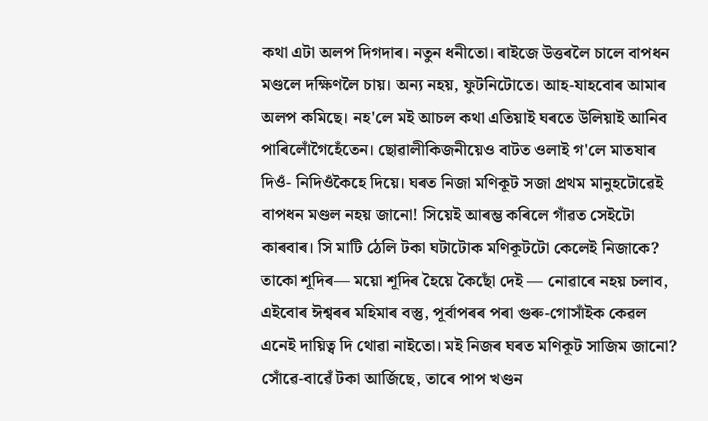কথা এটা অলপ দিগদাৰ। নতুন ধনীতো। ৰাইজে উত্তৰলৈ চালে বাপধন মণ্ডলে দক্ষিণলৈ চায়। অন্য নহয়, ফুটনিটোতে। আহ-যাহবোৰ আমাৰ অলপ কমিছে। নহ'লে মই আচল কথা এতিয়াই ঘৰতে উলিয়াই আনিব পাৰিলোঁগৈহেঁতেন। ছোৱালীকিজনীয়েও বাটত ওলাই গ'লে মাতষাৰ দিওঁ- নিদিওঁকৈহে দিয়ে। ঘৰত নিজা মণিকূট সজা প্ৰথম মানুহটোৱেই বাপধন মণ্ডল নহয় জানো! সিয়েই আৰম্ভ কৰিলে গাঁৱত সেইটো কাৰবাৰ। সি মাটি ঠেলি টকা ঘটাটোক মণিকূটটো কেলেই নিজাকে? তাকো শূদিৰ— ময়ো শূদিৰ হৈয়ে কৈছোঁ দেই — নোৱাৰে নহয় চলাব, এইবোৰ ঈশ্বৰৰ মহিমাৰ বস্তু, পূৰ্বাপৰৰ পৰা গুৰু-গোসাঁইক কেৱল এনেই দায়িত্ব দি থোৱা নাইতো। ম‍ই নিজৰ ঘৰত মণিকূট সাজিম জানো? সোঁৱে-বাৱেঁ টকা আৰ্জিছে, তাৰে পাপ খণ্ডন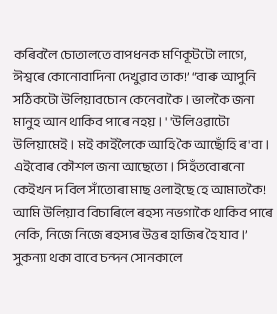কৰিবলৈ চোতালতে বাপধনক মণিকূটটো লাগে, ঈশ্বৰে কোনোবাদিনা দেখুৱাব তাক!’ “বাৰু আপুনি সঠিকটো উলিয়াবচোন কেনেবাকৈ। ভালকৈ জনা মানুহ আন থাকিব পাৰে নহয়। ' 'উলিওৱাটো উলিয়ামেই। মই কাইলৈকে আহি কৈ আছোঁহি ৰ'বা। এইবোৰ কৌশল জনা আছেতো। সিহঁতবোৰনো কেইখন দ বিল সাঁতোৰা মাছ ওলাইছে হে আমাতকৈ! আমি উলিয়াব বিচাৰিলে ৰহস্য নভগাকৈ থাকিব পাৰে নেকি, নিজে নিজে ৰহস্যৰ উত্তৰ হাজিৰ হৈ যাব।’ সুকন্যা থকা বাবে চন্দন সোনকালে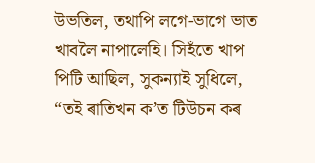উভতিল, তথাপি লগে-ভাগে ভাত খাবলৈ নাপালেহি। সিহঁতে খাপ পিটি আছিল, সুকন্যাই সুধিলে, “তই ৰাতিখন ক’ত টিউচন কৰ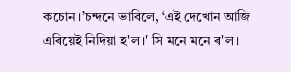কচোন।’চন্দনে ভাবিলে, ‘এই দেখোন আজি এৰিয়েই নিদিয়া হ'ল।' সি মনে মনে ৰ'ল।